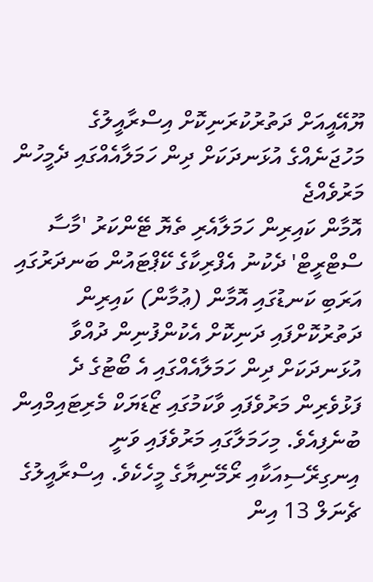ޔޫއޭއީއަށް ދަތުރުކުރަނިކޮށް އިސްރާއީލުގެ މަހުޖަނެއްގެ އުޅަނދަކަށް ދިން ހަމަލާއެއްގައި ދެމީހުން މަރުވެއްޖެ
އޮމާން ކައިރިން ހަމަލާއެރި ތެޔޮ ޓޭންކަރު 'މާސާ ސްޓްރީޓް' ދެކުނު އެފްރިކާގެ ކޭޕްޓައުން ބަނދަރުގައި
އަރަބި ކަނޑުގައި އޮމާން (ޢުމާން) ކައިރިން ދަތުރުކޮށްފައި ދަނިކޮށް އެކުންފުނިން ދުއްވާ އުޅަނދަކަށް ދިން ހަމަލާއެއްގައި އެ ބޯޓުގެ ދެ ފަޅުވެރިން މަރުވެފައި ވާކަމުގައި ޒޯޑަޔަކް މެރިޓައިމްއިން ބުނެފިއެވެ. މިހަމަލާގައި މަރުވެފައި ވަނީ އިނގިރޭސިއަކާއި ރޯމޭނިޔާގެ މީހެކެވެ. އިސްރާއީލުގެ ޗެނަލް 13 އިން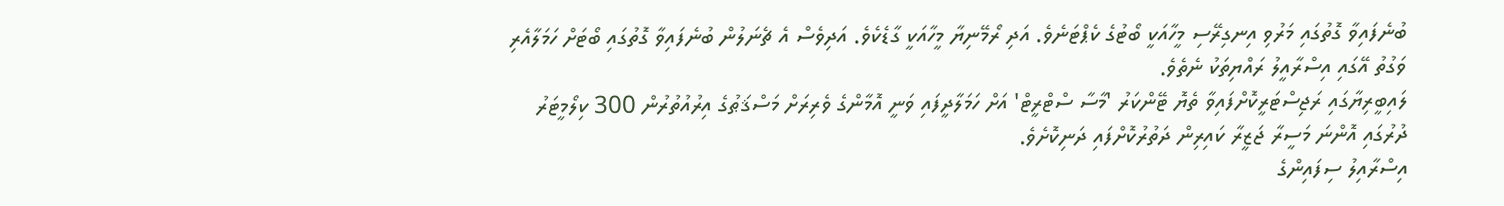ބުނެފައިވާ ގޮތުގައި މަރުވި އިނގިރޭސި މީހާއަކީ ބޯޓުގެ ކެޕްޓަނެވެ. އަދި ރޯމޭނިޔާ މީހާއަކީ ގާޑެކެވެ. އަދިވެސް އެ ޗެނަލުން ބުނެފައިވާ ގޮތުގައި ބޯޓަށް ހަމަލާއެރި ވަގުތު އޭގައި އިސްރާއީލު ރައްޔިތަކު ނެތެވެ.
ލައިބީރިޔާގައި ރަޖިސްޓަރީކޮށްފައިވާ ތެޔޮ ޓޭންކަރު 'މާސާ ސްޓްރީޓް' އަށް ހަމަލާދީފައި ވަނީ އޮމާންގެ ވެރިރަށް މަސްޤަޠުގެ އިރުއުތުރުން 300 ކިލޯމީޓަރު ދުރުގައި އޮންނަ މަސީރާ ޖަޒީރާ ކައިރިން ދަތުރުކޮށްފައި ދަނިކޮށެވެ.
އިސްރާއިލު ސިފައިންގެ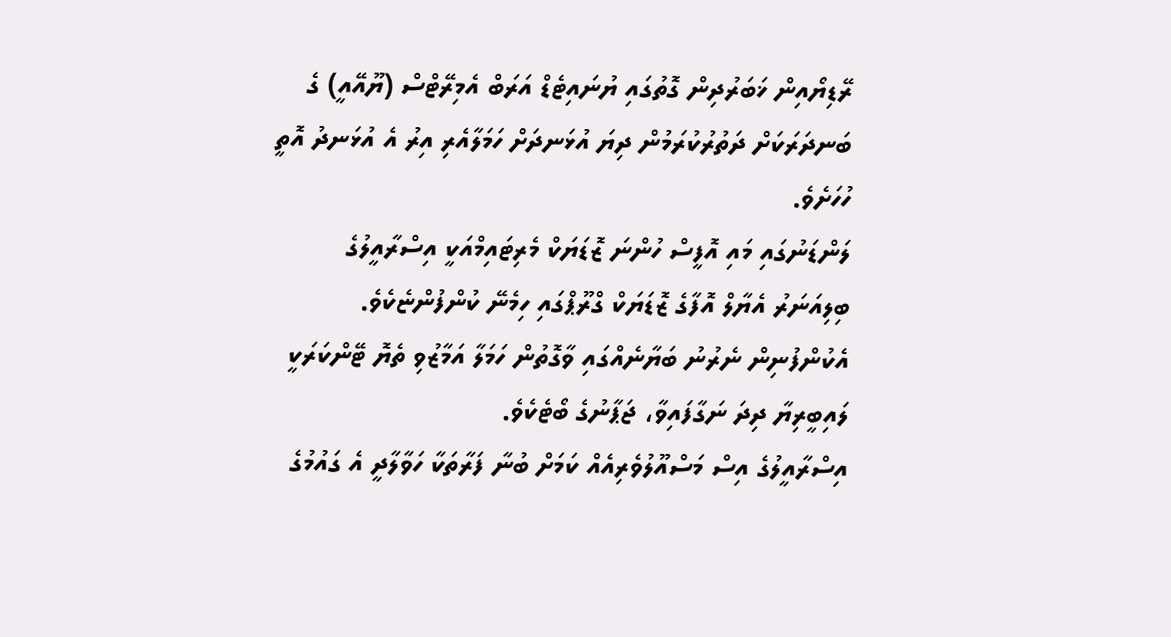ރޭޑިޔޯއިން ޚަބަރުދިން ގޮތުގައި ޔުނައިޓެޑް އަރަބް އެމިރޭޓްސް (ޔޫއޭއީ) ގެ ބަނދަރަކަށް ދަތުރުކުރަމުން ދިޔަ އުޅަނދަށް ހަމަލާއެރި އިރު އެ އުޅަނދު އޮތީ ހުހަށެވެ.
ލަންޑަނުގައި މައި އޮފީސް ހުންނަ ޒޮޑަޔަކް މެރިޓައިމްއަކީ އިސްރާއީލުގެ ބިލިއަނަރު އެޔާލް އޮފާގެ ޒޮޑަޔަކް ގްރޫޕްގައި ހިމެނޭ ކުންފުންޏެކެވެ. އެކުންފުނިން ނެރުނު ބަޔާނެއްގައި ވާގޮތުން ހަމަލާ އަމާޒުވި ތެޔޮ ޓޭންކަރަކީ ލައިބީރިޔާ ދިދަ ނަގާފައިވާ، ޖަޕާނުގެ ބޯޓެކެވެ.
އިސްރާއީލުގެ އިސް މަސްއޫލުވެރިއެއް ކަމަށް ބުނާ ފަރާތަކާ ހަވާލާދީ އެ ގައުމުގެ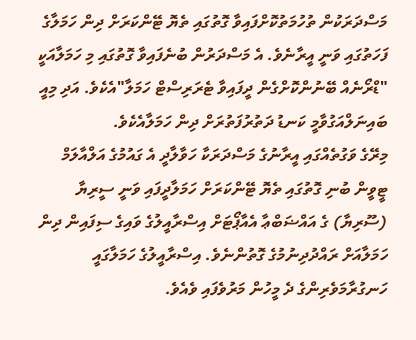މަސްދަރަކުން ތުހުމަތުކޮށްފައިވާ ގޮތުގައި ތެޔޮ ޓޭންކަރަށް ދިން ހަމަލާގެ ފަހަތުގައި ވަނީ އީރާނެވެ. އެ މަސްދަރުން ބުނެފައިވާ ގޮތުގައި މި ހަމަލާއަކީ "ޑްރޯނެއް ބޭނުންކޮށްގެން ދީފައިވާ ޓެރަރިސްޓް ހަމަލާ"އެކެވެ. އަދި މިއީ ބައިނަލްއަގުވާމީ ކަނޑު ދަތުރުފަތުރަށް ދިން ހަމަލާއެކެވެ.
މިރޭގެ ވަގުތެއްގައި އީރާނުގެ މަސްދަރަކާ ހަވާލާދީ އެ ގައުމުގެ އަލްއާލަމް ޓީވީން ބުނި ގޮތުގައި ތެޔޮ ޓޭންކަރަށް ހަމަލާދީފައި ވަނީ ސީރިޔާ (ސޫރިޔާ) ގެ އައްޟަބްޢާ އެއާޕޯޓަށް އިސްރާއީލުގެ ވައިގެ ސިފައިން ދިން ހަމަލާއަށް ރައްދުދިނުމުގެ ގޮތުންނެވެ. އިސްރާއީލުގެ ހަމަލާގައީ ހަނގުރާމަވެރިންގެ ދެ މީހުން މަރުވެފައި ވެއެވެ.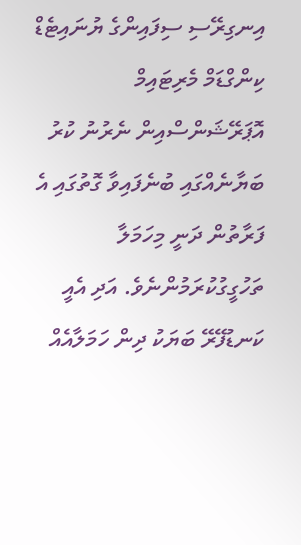އިނގިރޭސި ސިފައިންގެ ޔުނައިޓެޑް ކިންގްޑަމް މެރިޓައިމް އޮޕަރޭޝަންސްއިން ނެރުނު ކުރު ބަޔާނެއްގައި ބުނެފައިވާ ގޮތުގައި އެ ފަރާތުން ދަނީ މިހަމަލާ ތަހުގީގުކުރަމުންނެވެ. އަދި އެއީ ކަނޑުފޭރޭ ބަޔަކު ދިން ހަމަލާއެއް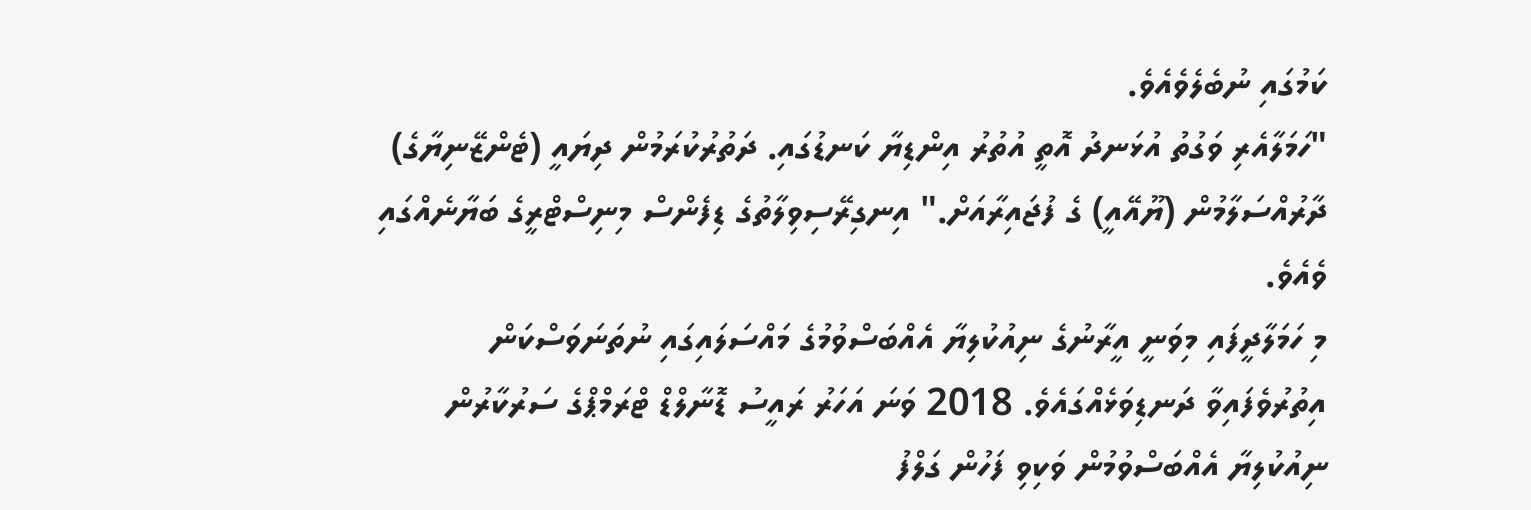ކަމުގައި ނުބެލެވެއެވެ.
"ހަމަލާއެރި ވަގުތު އުޅަނދު އޮތީ އުތުރު އިންޑިޔާ ކަނޑުގައި. ދަތުރުކުރަމުން ދިޔައީ (ޓެންޒޭނިޔާގެ) ދާރުއްސަލާމުން (ޔޫއޭއީ) ގެ ފުޖައިރާއަށް." އިނގިރޭސިވިލާތުގެ ޑިފެންސް މިނިސްޓްރީގެ ބަޔާނެއްގައި ވެއެވެ.
މި ހަމަލާދީފައި މިވަނީ އީރާނުގެ ނިއުކުލިޔާ އެއްބަސްވުމުގެ މައްސަލައިގައި ނުތަނަވަސްކަން އިތުރުވެފައިވާ ދަނޑިވަޅެއްގައެވެ. 2018 ވަނަ އަހަރު ރައީސު ޑޮނާލްޑް ޓްރަމްޕްގެ ސަރުކާރުން ނިއުކުލިޔާ އެއްބަސްވުމުން ވަކިވި ފަހުން ގަލްފު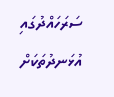ސަރަހައްދުގައި އުޅަނދުތަކަށް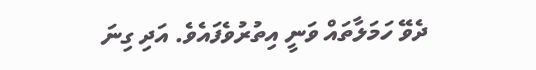ދެވޭ ހަމަލާތައް ވަނީ އިތުރުވެފައެވެ. އަދި ގިނަ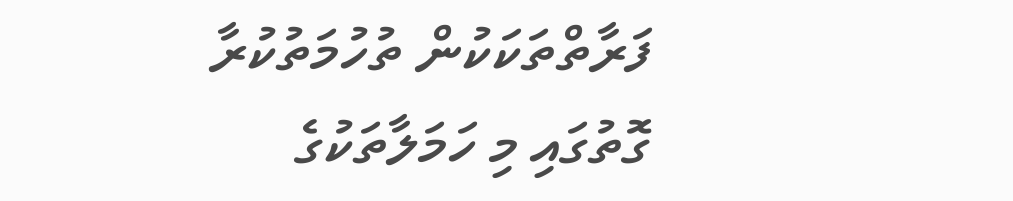ފަރާތްތަކަކުން ތުހުމަތުކުރާ ގޮތުގައި މި ހަމަލާތަކުގެ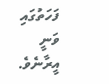ފަހަތުގައި ވަނީ އީރާނެވެ.